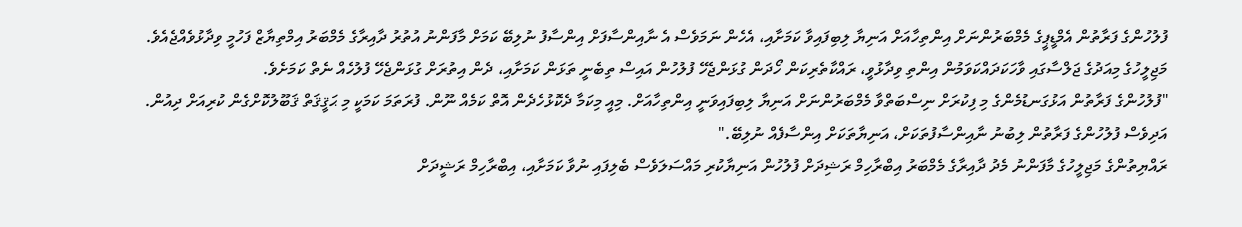ފުލުހުންގެ ފަރާތުން އެމްޑީޕީގެ މެމްބަރުންނަށް އިންތިހާއަށް އަނިޔާ ލިބިފައިވާ ކަމަށާއި، އެހެން ނަމަވެސް އެ ނާއިންސާފަށް އިންސާފު ނުލިބޭ ކަމަށް މާފަންނު އުތުރު ދާއިރާގެ މެމްބަރު އިމްތިޔާޒް ފަހުމީ ވިދާޅުވެއްޖެއެވެ.
މަޖިލީހުގެ މިއަދުގެ ޖަލްސާގައި ވާހަކަދައްކަވަމުން އިންތި ވިދާޅުވީ، ރައްކާތެރިކަން ހޯދަން ގުޅަންޖެހޭ ފުލުހުން އައިސް ތިބެނީ ތަޅަން ކަމަށާއި، ދެން އިތުރަށް ގުޅަންޖެހޭ ފުލުހެއް ނެތް ކަމަށެވެ.
"ފުލުހުންގެ ފަރާތުން އަޅުގަނޑުމެންގެ މި ފިކުރަށް ނިސްބަތްވާ މެމްބަރުންނަށް އަނިޔާ ލިބިފައިވަނީ އިންތިހާއަށް. މިއީ މިކަމާ ދެކޮޅުހެދެން އޮތް ކަމެއް ނޫން. ފުރަތަމަ ކަމަކީ މި ޙަޤީޤަތް ޤަބޫލުކޮށްގެން ކުރިއަށް ދިއުން. އަދިވެސް ފުލުހުންގެ ފަރާތުން ލިބުނު ނާއިންސާފުތަކަށް، އަނިޔާތަކަށް އިންސާފެއް ނުލިބޭ."
ރައްޔިތުންގެ މަޖިލީހުގެ މާފަންނު މެދު ދާއިރާގެ މެމްބަރު އިބްރާހިމް ރަޝިދަށް ފުލުހުން އަނިޔާކުރި މައްސަލަވެސް ބެލިފައި ނުވާ ކަމަށާއި، އިބްރާހިމް ރަޝީދަށް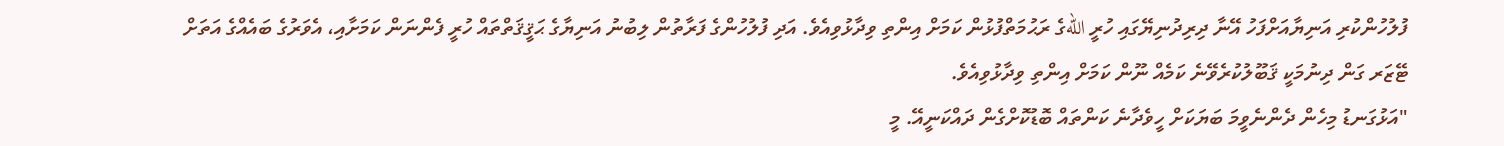ފުލުހުންކުރި އަނިޔާއަށްފަހު އޭނާ ދިރިދުނިޔޭގައި ހުރީ اللهގެ ރަޙުމަތްފުޅުން ކަމަށް އިންތި ވިދާޅުވިއެވެ. އަދި ފުލުހުންގެ ފަރާތުން ލިބުނު އަނިޔާގެ ޙަޤީޤަތްތައް ހުރީ ފެންނަން ކަމަށާއި، އެވަރުގެ ބައެއްގެ އަތަށް ޓޭޒަރ ގަން ދިނުމަކީ ޤަބޫލުކުރެވޭނެ ކަމެއް ނޫން ކަމަށް އިންތި ވިދާޅުވިއެވެ.
"އަޅުގަނޑު މިހެން ދެންނެވީމަ ބަޔަކަށް ހީވެދާނެ ކަންތައް ބޮޑުކޮށްގެން ދައްކަނީއޭ. މީ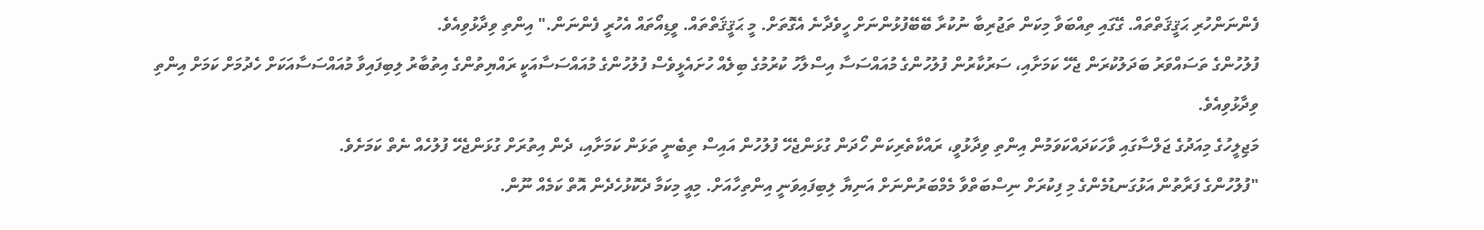ފެންނަންހުރި ޙަޤީޤަތްތައް. ގޭގައި ތިއްބަވާ މިކަން ތަޖުރިބާ ނުކުރާ ބޭބޭފުޅުންނަށް ހީވެދާނެ އެގޮތަށް. މީ ޙަޤީޤަތްތައް. ވީޑިއޯތައް އެހުރީ ފެންނަން." އިންތި ވިދާޅުވިއެވެ.
ފުލުހުންގެ ތަސައްވަރު ބަދަލުކުރަން ޖެހޭ ކަމަށާއި، ސަރުކާރުން ފުލުހުންގެ މުއައްސަސާ އިސްލާހު ކުރުމުގެ ބިލެއް ހުށައެޅީވެސް ފުލުހުންގެ މުއައްސަސާއަކީ ރައްޔިތުންގެ އިތުބާރު ލިބިފައިވާ މުއައްސަސާއަކަށް ހެދުމަށް ކަމަށް އިންތި ވިދާޅުވިއެވެ.
މަޖިލީހުގެ މިއަދުގެ ޖަލްސާގައި ވާހަކަދައްކަވަމުން އިންތި ވިދާޅުވީ، ރައްކާތެރިކަން ހޯދަން ގުޅަންޖެހޭ ފުލުހުން އައިސް ތިބެނީ ތަޅަން ކަމަށާއި، ދެން އިތުރަށް ގުޅަންޖެހޭ ފުލުހެއް ނެތް ކަމަށެވެ.
"ފުލުހުންގެ ފަރާތުން އަޅުގަނޑުމެންގެ މި ފިކުރަށް ނިސްބަތްވާ މެމްބަރުންނަށް އަނިޔާ ލިބިފައިވަނީ އިންތިހާއަށް. މިއީ މިކަމާ ދެކޮޅުހެދެން އޮތް ކަމެއް ނޫން.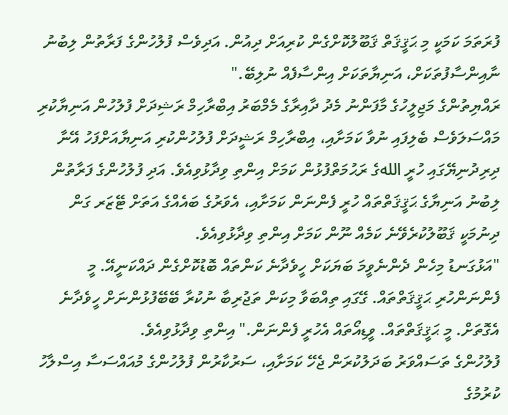ފުރަތަމަ ކަމަކީ މި ޙަޤީޤަތް ޤަބޫލުކޮށްގެން ކުރިއަށް ދިއުން. އަދިވެސް ފުލުހުންގެ ފަރާތުން ލިބުނު ނާއިންސާފުތަކަށް، އަނިޔާތަކަށް އިންސާފެއް ނުލިބޭ."
ރައްޔިތުންގެ މަޖިލީހުގެ މާފަންނު މެދު ދާއިރާގެ މެމްބަރު އިބްރާހިމް ރަޝިދަށް ފުލުހުން އަނިޔާކުރި މައްސަލަވެސް ބެލިފައި ނުވާ ކަމަށާއި، އިބްރާހިމް ރަޝީދަށް ފުލުހުންކުރި އަނިޔާއަށްފަހު އޭނާ ދިރިދުނިޔޭގައި ހުރީ اللهގެ ރަޙުމަތްފުޅުން ކަމަށް އިންތި ވިދާޅުވިއެވެ. އަދި ފުލުހުންގެ ފަރާތުން ލިބުނު އަނިޔާގެ ޙަޤީޤަތްތައް ހުރީ ފެންނަން ކަމަށާއި، އެވަރުގެ ބައެއްގެ އަތަށް ޓޭޒަރ ގަން ދިނުމަކީ ޤަބޫލުކުރެވޭނެ ކަމެއް ނޫން ކަމަށް އިންތި ވިދާޅުވިއެވެ.
"އަޅުގަނޑު މިހެން ދެންނެވީމަ ބަޔަކަށް ހީވެދާނެ ކަންތައް ބޮޑުކޮށްގެން ދައްކަނީއޭ. މީ ފެންނަންހުރި ޙަޤީޤަތްތައް. ގޭގައި ތިއްބަވާ މިކަން ތަޖުރިބާ ނުކުރާ ބޭބޭފުޅުންނަށް ހީވެދާނެ އެގޮތަށް. މީ ޙަޤީޤަތްތައް. ވީޑިއޯތައް އެހުރީ ފެންނަން." އިންތި ވިދާޅުވިއެވެ.
ފުލުހުންގެ ތަސައްވަރު ބަދަލުކުރަން ޖެހޭ ކަމަށާއި، ސަރުކާރުން ފުލުހުންގެ މުއައްސަސާ އިސްލާހު ކުރުމުގެ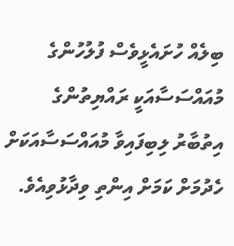ބިލެއް ހުށައެޅީވެސް ފުލުހުންގެ މުއައްސަސާއަކީ ރައްޔިތުންގެ އިތުބާރު ލިބިފައިވާ މުއައްސަސާއަކަށް ހެދުމަށް ކަމަށް އިންތި ވިދާޅުވިއެވެ.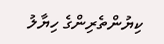ކިޔުންތެރިންގެ ހިޔާލު